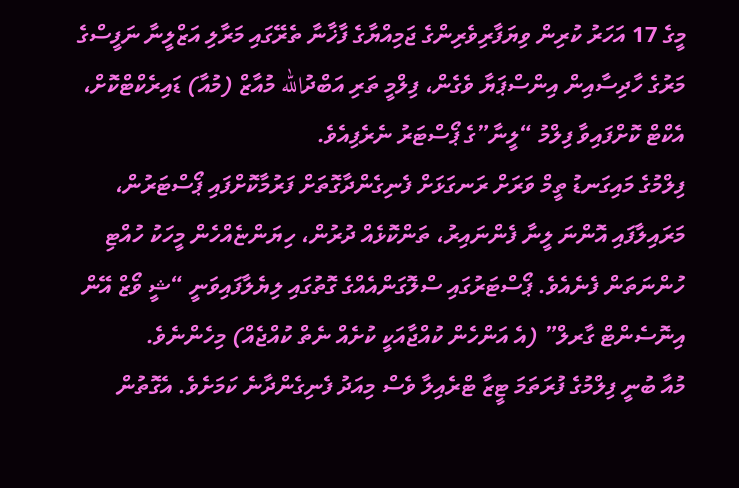މީގެ 17 އަހަރު ކުރިން ވިޔަފާރިވެރިންގެ ޖަމިއްޔާގެ ފާޚާނާ ތެރޭގައި މަރާލި އަޒްލީނާ ނަފީސްގެ މަރުގެ ހާދިސާއިން އިންސްޕަޔާ ވެގެން، ފިލްމީ ތަރި އަބްދުالله މުއާޒް (މުއާ) ޑައިރެކްޓްކޮށް، އެކްޓް ކޮށްފައިވާ ފިލްމު “ލީނާ”ގެ ޕޯސްޓަރު ނެރެފިއެވެ.
ފިލްމުގެ މައިގަނޑު ތީމް ވަރަށް ރަނގަޅަށް ފެނިގެންދާގޮތަށް ފަރުމާކޮށްފައި ޕޯސްޓަރުން، މަރައިލާފައި އޮންނަ ލީނާ ފެންނައިރު، ތަންކޮޅެއް ދުރުން، ހިޔަންޏެއްހެން މީހަކު ހުއްޓި ހުންނަތަން ފެނެއެވެ. ޕޯސްޓަރުގައި ސްލޮގަންއެއްގެ ގޮތުގައި ލިޔެލާފައިވަނީ “ޝީ ވޯޒް އޭން އިނޮސެންޓް ގާރލް” (އެ އަންހެން ކުއްޖާއަކީ ކުށެއް ނެތް ކުއްޖެއް) މިހެންނެވެ.
މުއާ ބުނީ ފިލްމުގެ ފުރަތަމަ ޓީޒާ ޓްރެއިލާ ވެސް މިއަދު ފެނިގެންދާނެ ކަމަށެވެ. އެގޮތުން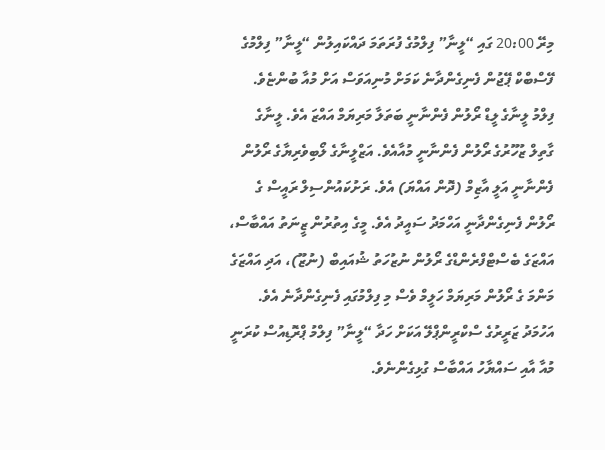މިރޭ 20:00 ގައި “ލީނާ” ފިލްމުގެ ފުރަތަމަ ދައްކައިލުން “ލީނާ” ފިލްމުގެ ފޭސްބްކް ޕޭޖުން ފެނިގެންދާނެ ކަމަށް މުނިއަވަސް އަށް މުއާ ބުންޏެވެ.
ފިލްމު ލީނާގެ ލީޑް ރޯލުން ފެންނާނީ ބަތަލާ މަރިޔަމް އައްޒަ އެވެ. ލީނާގެ ގާތިލް ޒުހޫރުގެ ރޯލުން ފެންނާނީ މުއާއެވެ. އަޒްލީނާގެ ލޯބިވެރިޔާގެ ރޯލުން ފެންނާނީ އަލީ އާޒިމް (ދޮން އައްޔަ) އެވެ. ރަށުކައުންސިލް ރައީސް ގެ ރޯލުން ފެނިގެންދާނީ އަހްމަދު ސައީދު އެވެ. މީގެ އިތުރުން ޒީނަތު އައްބާސް، އައްޒަގެ ބެސްޓްފްރެންޑްގެ ރޯލުން ނުޒުހަތު ޝުއައިބް (ނުޒޫ)، އަދި އައްޒަގެ މަންމަ ގެ ރޯލުން މަރިޔަމް ހަލީމް ވެސް މި ފިލްމުގައި ފެނިގެންދާނެ އެވެ.
އަހުމަދު ޒަރީރުގެ ސްކްރީންޕްލޭ އަކަށް ހަދާ “ލީނާ” ފިލްމު ޕްރޮޑިއުސް ކުރަނީ މުއާ އާއި ސައްޔާހު އައްބާސް ގުޅިގެންނެވެ.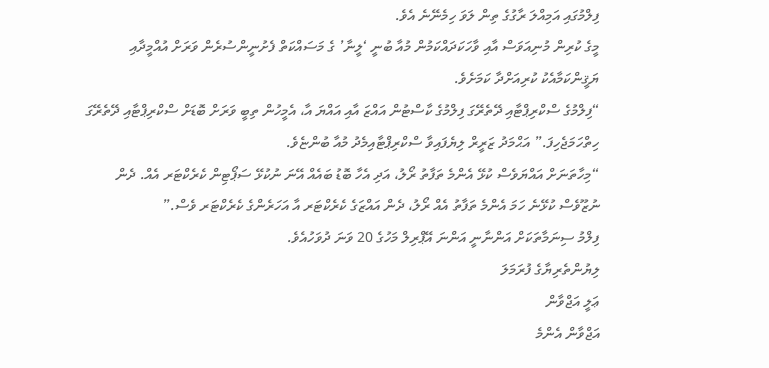ފިލްމުގައި އަމިއްލަ ރާގުގެ ތިން ލަވަ ހިމެނޭނެ އެވެ.
މީގެ ކުރިން މުނިއަވަސް އާއި ވާހަކަދައްކަމުން މުއާ ބުނީ ‘ލީނާ’ ގެ މަސައްކަތް ފެށުނީންސުރެން ވަރަށް އުއްމީދާއި ޔަޤީންކަމާއެކު ކުރިއަށްދާ ކަމަށެވެ.
“ފިލްމުގެ ސްކްރިޕްޓާއި ދޭތެރޭގަ ފިލްމުގެ ކާސްޓުން އައްޒަ އާއި އައްޔަ އާ، އެމީހުން ތިބީ ވަރަށް ބޮޑަށް ސްކްރިޕްޓާއި ދޭތެރޭގަ ހިތްހަމަޖެހިފަ.” އަޙްމަދު ޒަރީރް ލިޔެފައިވާ ސްކްރިޕްޓާއިމެދު މުއާ ބުންޏެވެ.
“މިހާތަނަށް އައްޔަވެސް ކުޅޭ އެންމެ ތަފާތު ރޯލު، އަދި އެހާ ބޮޑު ބައެއް އޭނަ ނުކުޅޭ ސަޕޯޓިން ކެރެކްޓަރ އެއް. ދެން ނުޒޫވެސް ކުޅޭނެ ހަމަ އެންމެ ތަފާތު އެއް ރޯލު، ދެން އައްޒަގެ ކެރެކްޓަރ އާ އަހަރެންގެ ކެރެކްޓަރ ވެސް.”
ފިލްމު ސިނަމާތަކަށް އަންނާނީ އަންނަ އޭޕްރިލް މަހުގެ 20 ވަނަ ދުވަހުއެވެ.
ލިޔުންތެރިޔާގެ ފުރަމަލަ
ޢަލީ އަޖްވާން
އަޖްވާން އެންމެ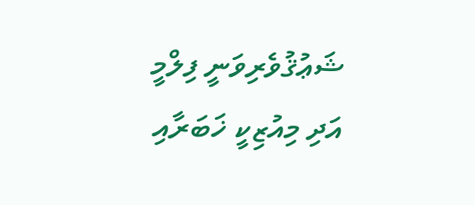ޝަޢުޤުވެރިވަނީ ފިލްމީ އަދި މިއުޒިކީ ޚަބަރާއި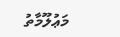މަޢުލޫމާތު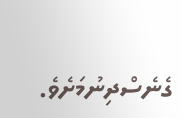ގެނެސްދިނުމަށެވެ.